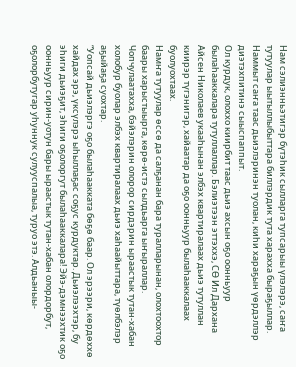Нам сэлиэнньэтигэр бүтэһик сылларга тупсарыы үлэлэрэ, саҥа тутуулар ыытыллыбыттара биллэрдик тута харахха быраҕыллар.
Наммыт саҥа таас дьиэлэринэн туолан, киһи хараҕын үөрдэллэр диэтэхпитинэ сыыспаппыт.
Ол курдук, олоххо киирбит таас дьиэ ахсын оҕо оонньуур былаһааккалара тутуллаллар. Бэлиэтээн эттэххэ, СӨ Ил Дархана Айсен Николаев укааһынан элбэх квартиралаах дьиэ тутуллан киирэр түгэнигэр, хайаатар да оҕо оонньуур былаһааккалаах буолуохтаах.
Намҥа тутуулар өссө да салҕанан бара туралларынан, олохтоохтор баары харыстыырга, көрө-истэ сылдьарга ыҥыраллар. Чопчулаатахха, бэйэлэрин олорор сирдэрин ыраастык тутан-хабан холобур буолар элбэх квартиралаах дьиэ хаһаайыттара, түөлбэлэр аҕыйаҕа суохтар.
“Уопсай дьиэлэргэ оҕо былаһаакката бөҕө баар. Ол эрээри, көрдөххө хайдах эрэ, үксүлэрэ ыһыллаҕас соҕус курдуктар. Дьиэлээхтэр, бу эһиги дьиэҕит, эһиги оҕолоргут былаһааккалара! Эйэ-дэмнээхтик оҕо оонньуур сирин-уотун бары ыраастык тутан-хабан олордорбут, оҕолорбутугар уһуннук сулууспалыа, туруо этэ. Алдьаныы-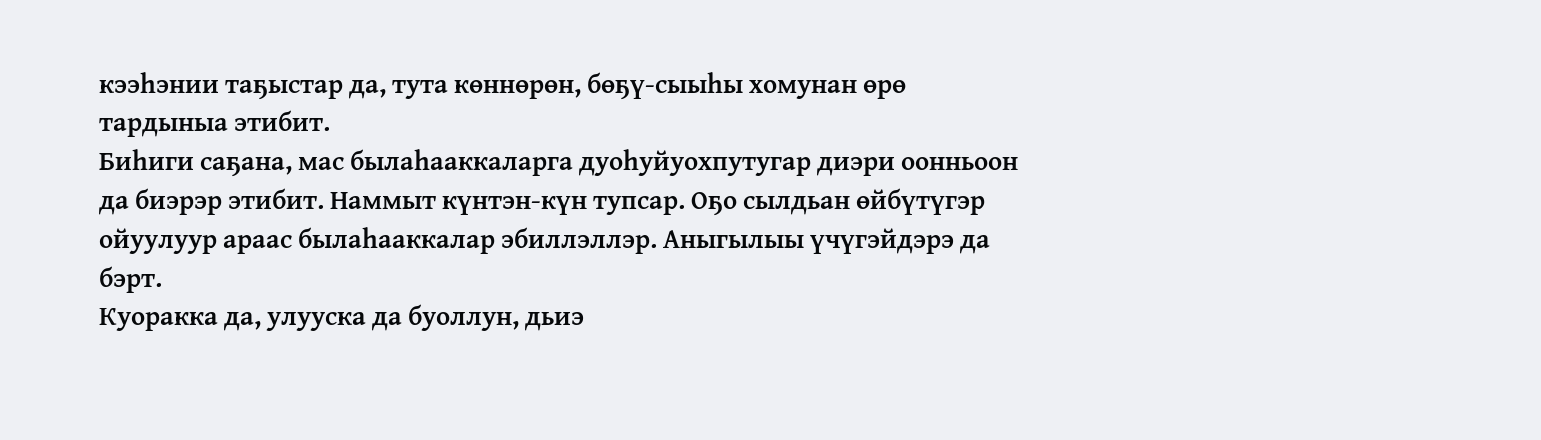кээһэнии таҕыстар да, тута көннөрөн, бөҕү-сыыһы хомунан өрө тардыныа этибит.
Биһиги саҕана, мас былаһааккаларга дуоһуйуохпутугар диэри оонньоон да биэрэр этибит. Наммыт күнтэн-күн тупсар. Оҕо сылдьан өйбүтүгэр ойуулуур араас былаһааккалар эбиллэллэр. Аныгылыы үчүгэйдэрэ да бэрт.
Куоракка да, улууска да буоллун, дьиэ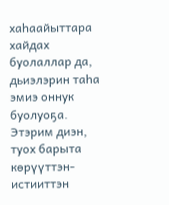хаһаайыттара хайдах буолаллар да, дьиэлэрин таһа эмиэ оннук буолуоҕа. Этэрим диэн, туох барыта көрүүттэн-истииттэн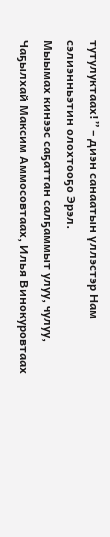тутулуктаах!” – диэн санаатын үллэстэр Нам сэлиэнньэтин олохтооҕо Эрэл.
Мыымах кинээс саҕаттан салҕаммыт улуу, чулуу, Чаҕылхай Максим Аммосовтаах, Илья Винокуровтаах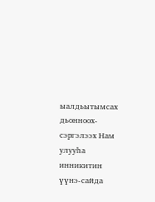ыалдьытымсах дьонноох-сэргэлээх Нам улууһа инникитин үүнэ-сайда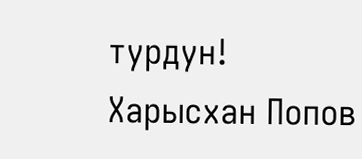турдун!
Харысхан Попов